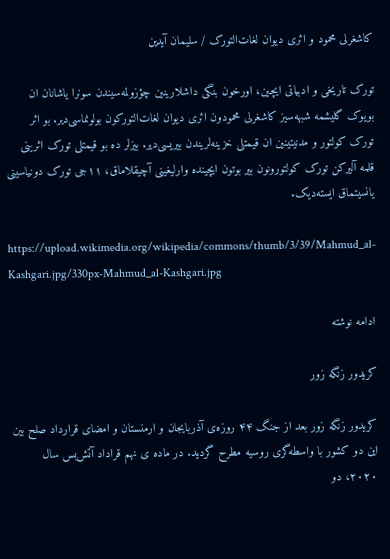کاشغرلی محمود و اثری دیوان لغات‌التورک / سلیمان آیدین

تورک تاریخی و ادبیاتی ایچین، اورخون بنگی داشلارینین چؤزولمه‌سیندن سونرا یاشانان ان بویوک گلیشمه شبهه‌سیز کاشغرلی‌ محمودون اثری دیوان‌ لغات‌التورکون بولونماسی‌دیر. بو اثر تورک کولتور و مدنیتینین ان قیمتلی خزینه‌لریندن بیریسی‌دیر. بیزلر ده بو قیمتلی تورک اثرینی قلمه آلیرکن تورک کولتورونون بیر بوتون ایچینده وارلیغینی آچیقلاماق، ۱۱جی تورک دونیاسینی یانسیتماق ایسته‌دیک.

https://upload.wikimedia.org/wikipedia/commons/thumb/3/39/Mahmud_al-Kashgari.jpg/330px-Mahmud_al-Kashgari.jpg

ادامه نوشته

کریدور زنگه زور

کریدور زنگه زور بعد از جنگ ۴۴ روزه‌ی آذربایجان و ارمنستان و امضای قرارداد صلح بین این دو کشور با واسطه‌گری روسیه مطرح گردید. در ماده ‌ی نهم قراداد آتش‌بس سال ۲۰۲۰، دو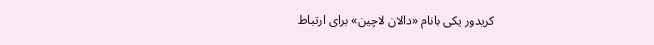کریدور یکی بانام «دالان لاچین» برای ارتباط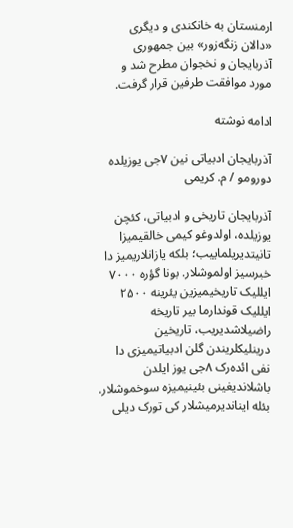ارمنستان به خانکندی و دیگری «دالان زنگه‌زور» بین جمهوری آذربایجان و نخجوان مطرح شد و مورد موافقت طرفین قرار گرفت.

ادامه نوشته

آذربایجان ادبیاتی نین ۷جی یوزیلده دورومو / م. کریمی

آذربایجان تاریخی و ادبیاتی، کئچن یوزیلده، اولدوغو کیمی خالقیمیزا تانیتدیریلماییب؛ بلکه یازانلاریمیز دا خبرسیز اولموشلار. بونا گؤره ۷۰۰۰ ایللیک تاریخیمیزین یئرینه ۲۵۰۰ ایللیک قوندارما بیر تاریخه راضیلاشدیریب، تاریخین درینلیکلریندن گلن ادبیاتیمیزی دا نفی ائده‌رک ۸جی یوز ایلدن باشلاندیغینی بئینیمیزه سوخموشلار. بئله ایناندیرمیشلار کی تورک دیلی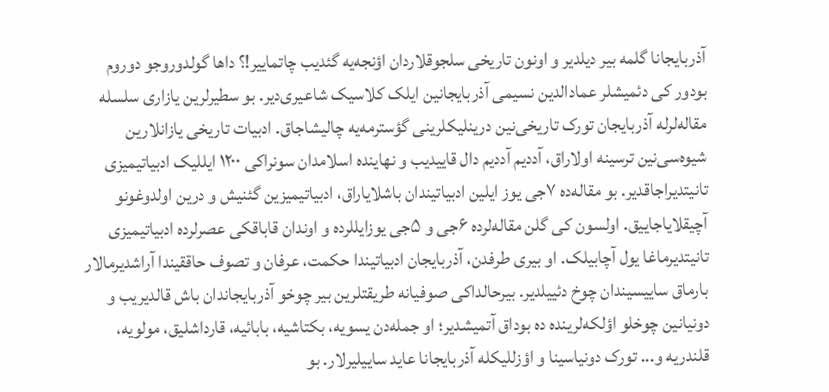آذربایجانا گلمه بیر دیلدیر و اونون تاریخی سلجوقلاردان اؤنجه‌یه گئدیب چاتماییر!؟ داها گولدوروجو دوروم بودور کی دئمیشلر عمادالدین نسیمی آذربایجانین ایلک کلاسیک شاعیری‌دیر. بو سطیرلرین یازاری سلسله مقاله‌لرله آذربایجان تورک تاریخی‌نین درینلیکلرینی گؤسترمه‌یه چالیشاجاق. ادبیات تاریخی یازانلارین شیوه‌سی‌نین ترسینه اولاراق، آددیم آددیم دال قاییدیب و نهاینده اسلامدان سونراکی ۱۲۰۰ ایللیک ادبیاتیمیزی تانیتدیراجاقدیر. بو مقاله‌ده ۷جی یوز ایلین ادبیاتیندان باشلایاراق، ادبیاتیمیزین گئنیش و درین اولدوغونو آچیقلایاجاییق. اولسون کی گلن مقاله‌لرده ۶جی و ۵جی یوزایللرده و اوندان قاباقکی عصرلرده ادبیاتیمیزی تانیتدیرماغا یول آچابیلک. او بیری طرفدن، آذربایجان ادبیاتیندا حکمت، عرفان و تصوف حاققیندا آراشدیرمالار بارماق ساییسیندان چوخ دئییلدیر. بیرحالداکی صوفیانه طریقتلرین بیر چوخو آذربایجاندان باش قالدیریب و دونیانین چوخلو اؤلکه‌لرینده ده بوداق آتمیشدیر؛ او جمله‌دن یسویه، بکتاشیه، بابائیه، قارداشلیق، مولویه، قلندریه و... تورک دونیاسینا و اؤزللیکله آذربایجانا عاید ساییلیرلار. بو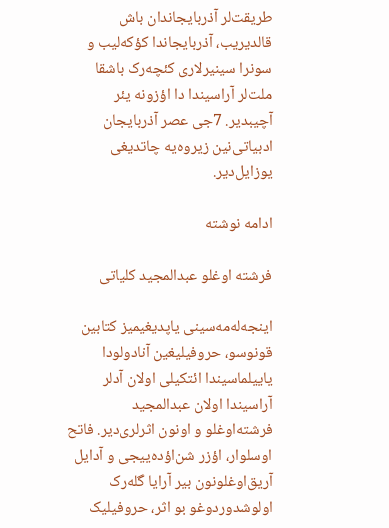طریقت‌لر آذربایجاندان باش قالدیریب، آذربایجاندا کؤکه‌لیب و سونرا سینیرلاری کئچه‌رک باشقا ملت‌لر آراسیندا دا اؤزونه یئر آچیبدیر. 7جی عصر آذربایجان ادبیاتی‌نین زیروه‌یه چاتدیغی یوزایل‌دیر.

ادامه نوشته

فرشته اوغلو عبدالمجید کلیاتی

اینجه‌له‌مه‌سینی یاپدیغیمیز کتابین قونوسو، حروفیلیغین آنادولودا یاییلماسیندا ائتکیلی اولان آدلر آراسیندا اولان عبدالمجید فرشته‌اوغلو و اونون اثرلری‌دیر. فاتح اوسلوار، اؤزر شن‌اؤده‌ییجی و آدایل آریق‌اوغلونون بیر آرایا گله‌رک اولوشدوردوغو بو اثر، حروفیلیک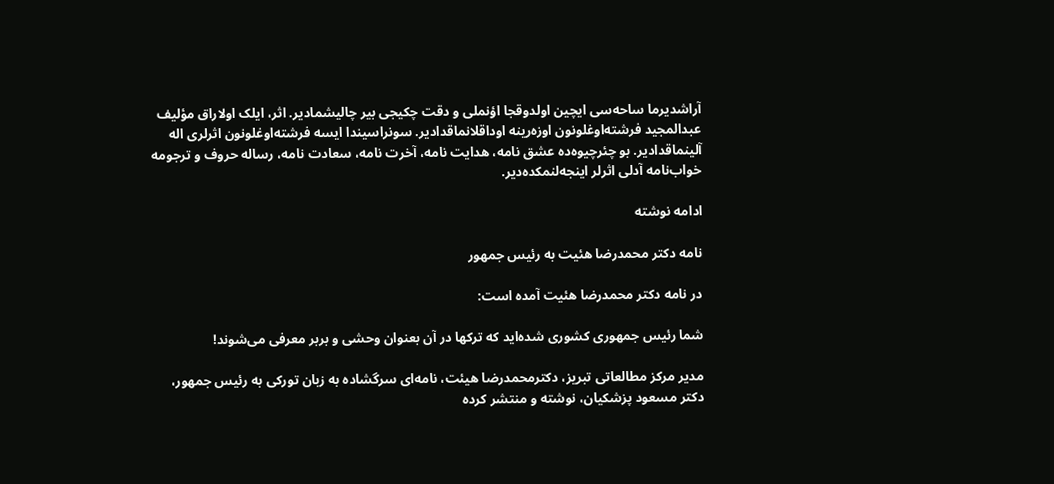آراشدیرما ساحه‌سی ایچین اولدوقجا اؤنملی و دقت چکیجی بیر چالیشمادیر. اثر، ایلک اولاراق مؤلیف عبدالمجید فرشته‌اوغلونون اوزه‌رینه اوداقلانماقدادیر. سونراسیندا ایسه فرشته‌اوغلونون اثرلری اله آلینماقدادیر. بو چئرچیوه‌ده عشق نامه‌، هدایت نامه، آخرت نامه، سعادت نامه، رساله حروف و ترجومه خواب‌نامه‌ آدلی اثرلر اینجه‌لنمکده‌دیر.

ادامه نوشته

نامه دکتر محمدرضا هئیت به رئیس جمهور

در نامه دکتر محمدرضا هئیت آمده است:

شما رئیس جمهوری کشوری شده‌اید که ترکها در آن بعنوان وحشی و بربر معرفی می‌شوند!

مدیر مرکز مطالعاتی تبریز، دکترمحمدرضا هیئت، نامه‌ای سرگشاده به زبان تورکی به رئیس جمهور، دکتر مسعود پزشکیان، نوشته و منتشر کرده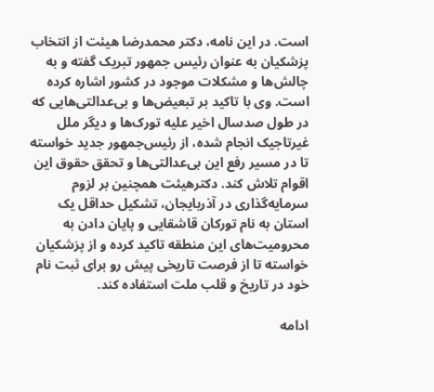است. در این نامه، دکتر محمدرضا هیئت از انتخاب پزشکیان به عنوان رئیس جمهور تبریک گفته و به چالش‌ها و مشکلات موجود در کشور اشاره کرده است. وی با تاکید بر تبعیض‌ها و بی‌عدالتی‌هایی که در طول صد‌سال اخیر علیه تورک‌ها و دیگر ملل غیرتاجیک انجام شده، از رئیس‌جمهور جدید خواسته تا در مسیر رفع این بی‌عدالتی‌ها و تحقق حقوق این اقوام تلاش کند. دکترهیئت همچنین بر لزوم سرمایه‌گذاری در آذربایجان، تشکیل حداقل یک استان به نام تورکان قاشقایی و پایان دادن به محرومیت‌های این منطقه تاکید کرده و از پزشکیان خواسته تا از فرصت تاریخی پیش رو برای ثبت نام خود در تاریخ و قلب ملت استفاده کند.

ادامه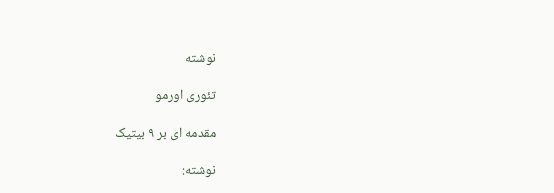نوشته

تئوری اورمو

مقدمه ای بر ۹ بیتیک

نوشته: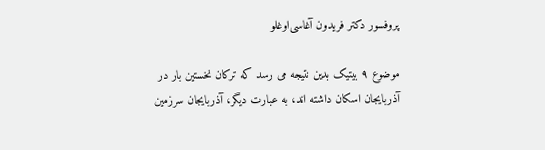پروفسور دکتر فریدون آغاسی‌اوغلو

موضوع ۹ بیتیک بدین نتیجه می رسد که ترکان نخستین بار در آذربایجان اسکان داشته اند، به عبارت دیگر، آذربایجان سرزمین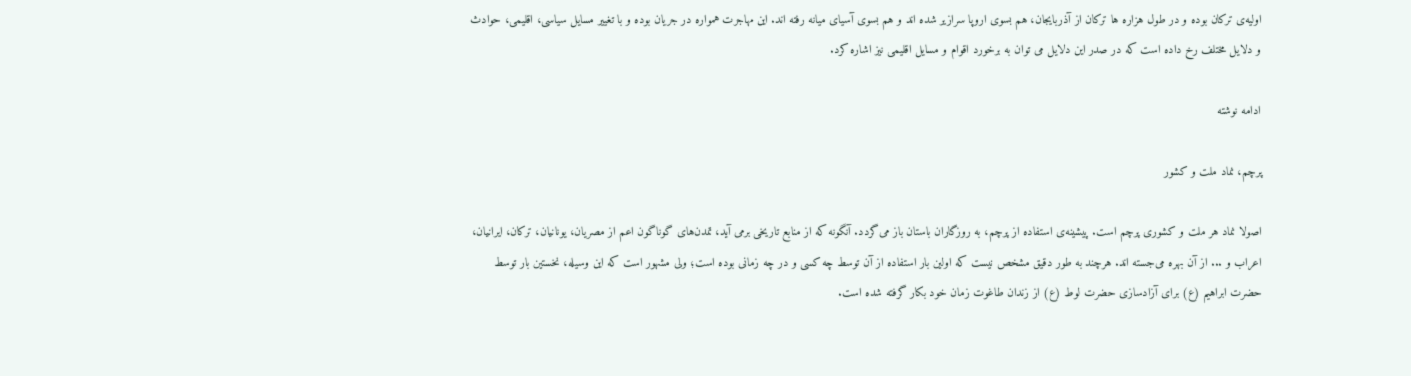اولیه‌ی ترکان بوده و در طول هزاره ها ترکان از آذربایجان، هم بسوی اروپا سرازیر شده اند و هم بسوی آسیای میانه رفته اند. این مهاجرت همواره در جریان بوده و با تغییر مسایل سیاسی، اقلیمی، حوادث و دلایل مختلف رخ داده است که در صدر این دلایل می توان به برخورد اقوام و مسایل اقلیمی نیز اشاره کرد.

ادامه نوشته

پرچم، نماد ملت و کشور

اصولا نماد هر ملت و کشوری پرچم است. پیشینه‌ی استفاده از پرچم، به روزگاران باستان باز می‌گردد. آنگونه که از منابع تاریخی برمی آید، تمدن‌های گوناگون اعم از مصریان، یونانیان، ترکان، ایرانیان، اعراب و ... از آن بهره می‌جسته اند. هرچند به طور دقیق مشخص نیست که اولین بار استفاده از آن توسط چه کسی و در چه زمانی بوده است؛ ولی مشهور است که این وسیله، نخستین بار توسط حضرت ابراهیم (ع) برای آزادسازی حضرت لوط (ع) از زندان طاغوت زمان خود بکار گرفته شده است.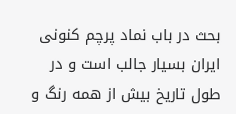بحث در باب نماد پرچم کنونی ایران بسیار جالب است و در طول تاریخ بیش از همه رنگ و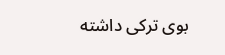بوی ترکی داشته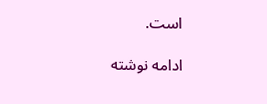است.

ادامه نوشته